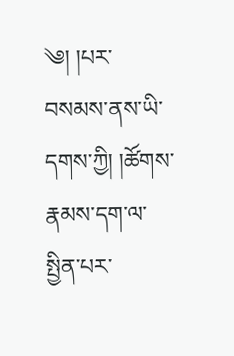༄། །པར་བསམས་ནས་ཡི་དགས་ཀྱི། །ཚོགས་རྣམས་དག་ལ་སྤྱིན་པར་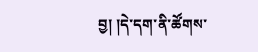བྱ། །དེ་དག་ནི་ཚོགས་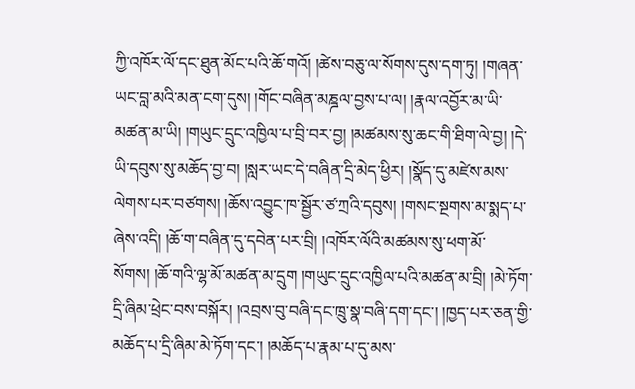ཀྱི་འཁོར་ལོ་དང་ཐུན་མོང་པའི་ཆོ་གའོ། །ཚེས་བཅུ་ལ་སོགས་དུས་དག་ཏུ། །གཞན་ཡང་བླ་མའི་མན་ངག་དུས། །གོང་བཞིན་མཎྜལ་བྱས་པ་ལ། །རྣལ་འབྱོར་མ་ཡི་མཚན་མ་ཡི། །གཡུང་དྲུང་འཁྱིལ་པ་བྲི་བར་བྱ། །མཚམས་སུ་ཆང་གི་ཐིག་ལེ་བྱ། །དེ་ཡི་དབུས་སུ་མཆོད་བྱ་བ། །སླར་ཡང་དེ་བཞིན་དྲི་མེད་ཕྱིར། །སྣོད་དུ་མཛེས་མས་ལེགས་པར་བཙགས། །ཆོས་འབྱུང་ཁ་སྦྱོར་ཙ་ཀྲའི་དབུས། །གསང་སྔགས་མ་སྨད་པ་ཞེས་འདི། །ཆོ་ག་བཞིན་དུ་དབེན་པར་བྲི། །འཁོར་ལོའི་མཚམས་སུ་ཕག་མོ་སོགས། །ཆོ་གའི་ལྷ་མོ་མཚན་མ་དྲུག །གཡུང་དྲུང་འཁྱིལ་པའི་མཚན་མ་བྲི། །མེ་ཏོག་དྲི་ཞིམ་ཕྲེང་བས་བསྐོར། །འབྲས་བུ་བཞི་དང་ཁྲུ་སྣ་བཞི་དག་དང་། །ཁྱད་པར་ཅན་གྱི་མཆོད་པ་དྲི་ཞིམ་མེ་ཏོག་དང་། །མཆོད་པ་རྣམ་པ་དུ་མས་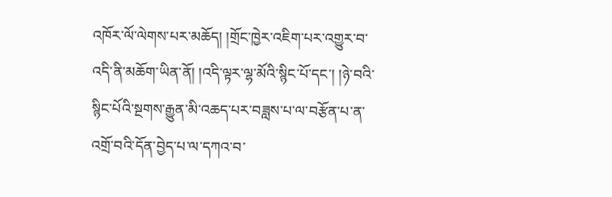འཁོར་ལོ་ལེགས་པར་མཆོད། །གྲོང་ཁྱེར་འཇིག་པར་འགྱུར་བ་འདི་ནི་མཆོག་ཡིན་ནོ། །འདི་ལྟར་ལྷ་མོའི་སྙིང་པོ་དང་། །ཉེ་བའི་སྙིང་པོའི་སྔགས་རྒྱུན་མི་འཆད་པར་བཟླས་པ་ལ་བརྩོན་པ་ན་འགྲོ་བའི་དོན་བྱེད་པ་ལ་དཀའ་བ་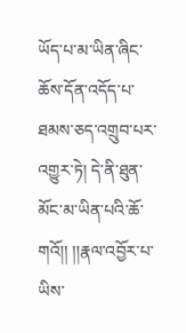ཡོད་པ་མ་ཡིན་ཞིང་ཆོས་དོན་འདོད་པ་ཐམས་ཅད་འགྲུབ་པར་འགྱུར་ཏེ། དེ་ནི་ཐུན་མོང་མ་ཡིན་པའི་ཆོ་གའོ།། །།རྣལ་འབྱོར་པ་ཡིས་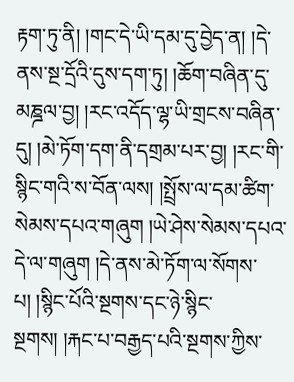རྟག་ཏུ་ནི། །གང་དེ་ཡི་དམ་དུ་བྱེད་ན། །དེ་ནས་སྔ་དྲོའི་དུས་དག་ཏུ། །ཆོག་བཞིན་དུ་མཎྜལ་བྱ། །རང་འདོད་ལྷ་ཡི་གྲངས་བཞིན་དུ། །མེ་ཏོག་དག་ནི་དགྲམ་པར་བྱ། །རང་གི་སྙིང་གའི་ས་བོན་ལས། །སྤྲོས་ལ་དམ་ཚིག་སེམས་དཔའ་གཞུག །ཡེ་ཤེས་སེམས་དཔའ་དེ་ལ་གཞུག །དེ་ནས་མེ་ཏོག་ལ་སོགས་པ། །སྙིང་པོའི་སྔགས་དང་ཉེ་སྙིང་སྔགས། །རྐང་པ་བརྒྱད་པའི་སྔགས་ཀྱིས་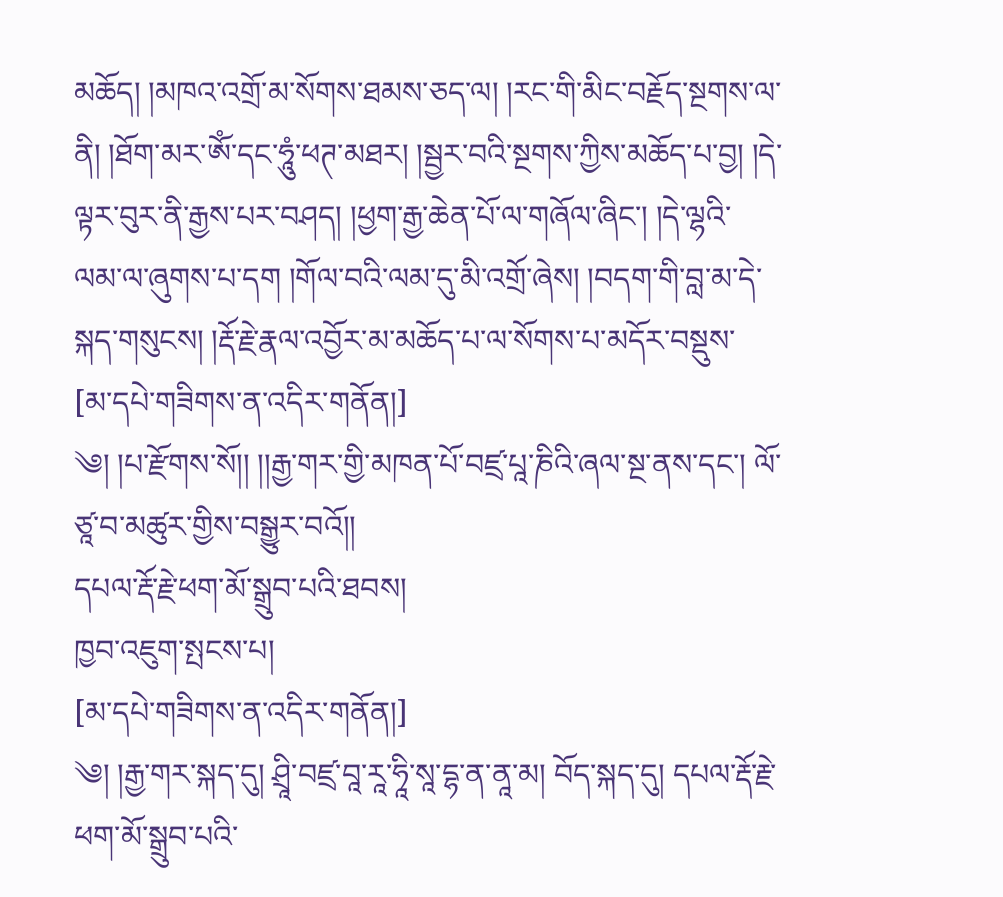མཆོད། །མཁའ་འགྲོ་མ་སོགས་ཐམས་ཅད་ལ། །རང་གི་མིང་བརྗོད་སྔགས་ལ་ནི། །ཐོག་མར་ཨོཾ་དང་ཧཱུཾ་ཕཊ་མཐར། །སྦྱར་བའི་སྔགས་ཀྱིས་མཆོད་པ་བྱ། །དེ་ལྟར་བུར་ནི་རྒྱས་པར་བཤད། །ཕྱག་རྒྱ་ཆེན་པོ་ལ་གཞོལ་ཞིང་། །དེ་ལྷའི་ལམ་ལ་ཞུགས་པ་དག །གོལ་བའི་ལམ་དུ་མི་འགྲོ་ཞེས། །བདག་གི་བླ་མ་དེ་སྐད་གསུངས། །རྡོ་རྗེ་རྣལ་འབྱོར་མ་མཆོད་པ་ལ་སོགས་པ་མདོར་བསྡུས་
[མ་དཔེ་གཟིགས་ན་འདིར་གནོན།]
༄། །པ་རྫོགས་སོ།། །།རྒྱ་གར་གྱི་མཁན་པོ་བཛྲ་པཱ་ཎིའི་ཞལ་སྔ་ནས་དང་། ལོ་ཙཱ་བ་མཚུར་གྱིས་བསྒྱུར་བའོ།།
དཔལ་རྡོ་རྗེ་ཕག་མོ་སྒྲུབ་པའི་ཐབས།
ཁྱབ་འཇུག་སྤངས་པ།
[མ་དཔེ་གཟིགས་ན་འདིར་གནོན།]
༄། །རྒྱ་གར་སྐད་དུ། ཤྲཱི་བཛྲ་བཱ་རཱ་ཧཱི་སཱ་དྷ་ན་ནཱ་མ། བོད་སྐད་དུ། དཔལ་རྡོ་རྗེ་ཕག་མོ་སྒྲུབ་པའི་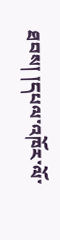ཐབས། །དཔལ་འཁོར་ལོ་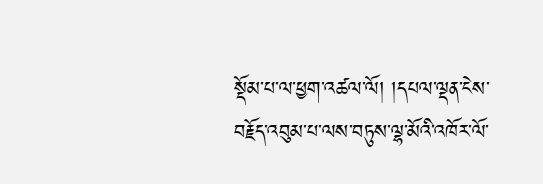སྡོམ་པ་ལ་ཕྱག་འཚལ་ལོ། །དཔལ་ལྡན་ངེས་བརྗོད་འབུམ་པ་ལས་བཏུས་ལྷ་མོའི་འཁོར་ལོ་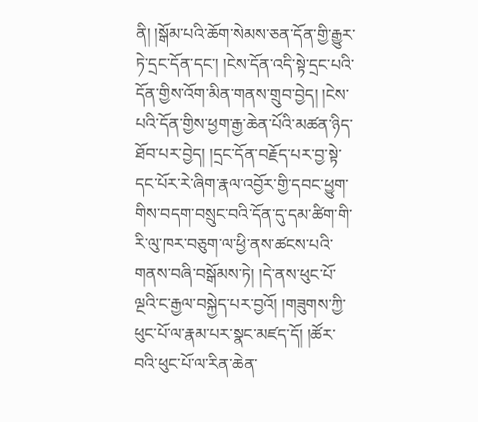ནི། །སྒོམ་པའི་ཆོག་སེམས་ཅན་དོན་གྱི་རྒྱུར་ཏེ་དྲང་དོན་དང་། །ངེས་དོན་འདི་སྟེ་དྲང་པའི་དོན་གྱིས་འོག་མིན་གནས་གྲུབ་བྱེད། །ངེས་པའི་དོན་གྱིས་ཕྱག་རྒྱ་ཆེན་པོའི་མཚན་ཉིད་ཐོབ་པར་བྱེད། །དྲང་དོན་བརྗོད་པར་བྱ་སྟེ་དང་པོར་རེ་ཞིག་རྣལ་འབྱོར་གྱི་དབང་ཕྱུག་གིས་བདག་བསྲུང་བའི་དོན་དུ་དམ་ཚིག་གི་རི་ལུ་ཁར་བཅུག་ལ་ཕྱི་ནས་ཚངས་པའི་གནས་བཞི་བསྒོམས་ཏེ། །དེ་ནས་ཕུང་པོ་ལྔའི་ང་རྒྱལ་བསྐྱེད་པར་བྱའོ། །གཟུགས་ཀྱི་ཕུང་པོ་ལ་རྣམ་པར་སྣང་མཛད་དོ། །ཚོར་བའི་ཕུང་པོ་ལ་རིན་ཆེན་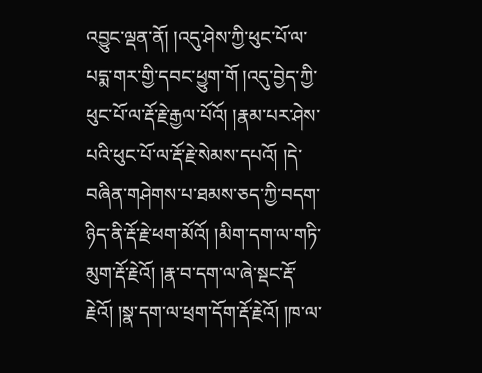འབྱུང་ལྡན་ནོ། །འདུ་ཤེས་ཀྱི་ཕུང་པོ་ལ་པདྨ་གར་གྱི་དབང་ཕྱུག་གོ །འདུ་བྱེད་ཀྱི་ཕུང་པོ་ལ་རྡོ་རྗེ་རྒྱལ་པོའོ། །རྣམ་པར་ཤེས་པའི་ཕུང་པོ་ལ་རྡོ་རྗེ་སེམས་དཔའོ། །དེ་བཞིན་གཤེགས་པ་ཐམས་ཅད་ཀྱི་བདག་ཉིད་ནི་རྡོ་རྗེ་ཕག་མོའོ། །མིག་དག་ལ་གཏི་མུག་རྡོ་རྗེའོ། །རྣ་བ་དག་ལ་ཞེ་སྡང་རྡོ་རྗེའོ། །སྣ་དག་ལ་ཕྲག་དོག་རྡོ་རྗེའོ། །ཁ་ལ་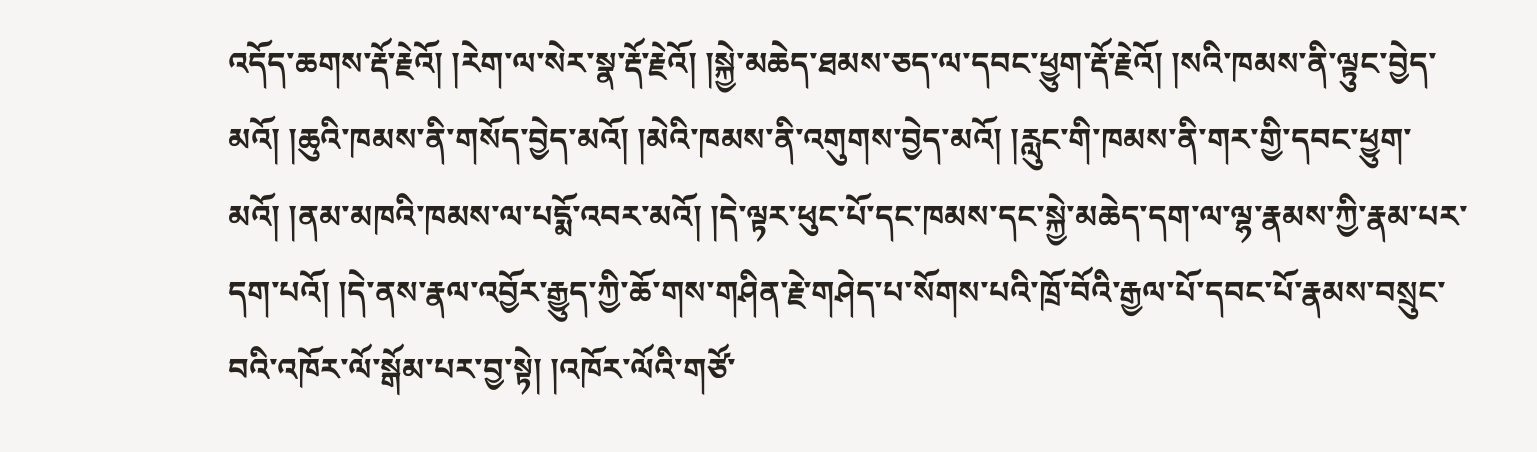འདོད་ཆགས་རྡོ་རྗེའོ། །རེག་ལ་སེར་སྣ་རྡོ་རྗེའོ། །སྐྱེ་མཆེད་ཐམས་ཅད་ལ་དབང་ཕྱུག་རྡོ་རྗེའོ། །སའི་ཁམས་ནི་ལྟུང་བྱེད་མའོ། །ཆུའི་ཁམས་ནི་གསོད་བྱེད་མའོ། །མེའི་ཁམས་ནི་འགུགས་བྱེད་མའོ། །རླུང་གི་ཁམས་ནི་གར་གྱི་དབང་ཕྱུག་མའོ། །ནམ་མཁའི་ཁམས་ལ་པདྨོ་འབར་མའོ། །དེ་ལྟར་ཕུང་པོ་དང་ཁམས་དང་སྐྱེ་མཆེད་དག་ལ་ལྷ་རྣམས་ཀྱི་རྣམ་པར་དག་པའོ། །དེ་ནས་རྣལ་འབྱོར་རྒྱུད་ཀྱི་ཆོ་གས་གཤིན་རྗེ་གཤེད་པ་སོགས་པའི་ཁྲོ་བོའི་རྒྱལ་པོ་དབང་པོ་རྣམས་བསྲུང་བའི་འཁོར་ལོ་སྒོམ་པར་བྱ་སྟེ། །འཁོར་ལོའི་གཙོ་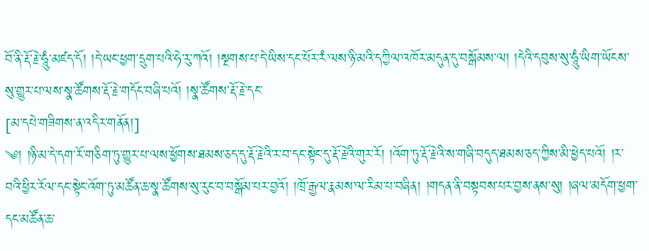བོ་ནི་རྡོ་རྗེ་ཧཱུཾ་མཛད་དོ། །དེ་ཡང་ཕྱག་དྲུག་པའི་ཧེ་རུ་ཀའོ། །སྔགས་པ་དེ་ཡིས་དང་པོར་རཾ་ལས་ཉི་མའི་དཀྱིལ་འཁོར་མདུན་དུ་བསྒོམས་ལ། །དེའི་དབུས་སུ་ཧཱུཾ་ཡིག་ཡོངས་སུ་གྱུར་པ་ལས་སྣ་ཚོགས་རྡོ་རྗེ་གདོང་བཞི་པའོ། །སྣ་ཚོགས་རྡོ་རྗེ་དང་
[མ་དཔེ་གཟིགས་ན་འདིར་གནོན།]
༄། །ཉི་མ་དེ་དག་རོ་གཅིག་ཏུ་གྱུར་པ་ལས་ཕྱོགས་ཐམས་ཅད་དུ་རྡོ་རྗེའི་ར་བ་དང་སྟེང་དུ་རྡོ་རྗེའི་གུར་རོ། །འོག་ཏུ་རྡོ་རྗེའི་ས་གཞི་བདུད་ཐམས་ཅད་ཀྱིས་མི་ཕྱེད་པའོ། །ར་བའི་ཕྱིར་རོལ་དང་སྟེང་འོག་ཏུ་མཚོན་ཆ་སྣ་ཚོགས་སུ་རུང་བ་བསྒོམ་པར་བྱའོ། །ཁྲོ་རྒྱལ་རྣམས་ལ་རིམ་པ་བཞིན། །གདན་ནི་བསྟབས་པར་བྱས་ནས་སུ། །ཞལ་མདོག་ཕྱག་དང་མཚོན་ཆ་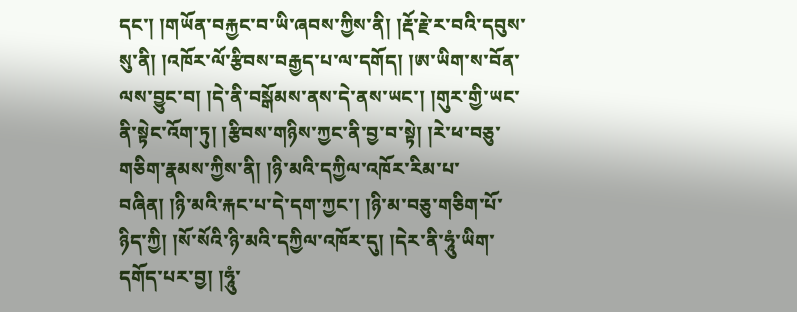དང་། །གཡོན་བརྐྱང་བ་ཡི་ཞབས་ཀྱིས་ནི། །རྡོ་རྗེ་ར་བའི་དབུས་སུ་ནི། །འཁོར་ལོ་རྩིབས་བརྒྱད་པ་ལ་དགོད། །ཨ་ཡིག་ས་བོན་ལས་བྱུང་བ། །དེ་ནི་བསྒོམས་ནས་དེ་ནས་ཡང་། །གུར་གྱི་ཡང་ནི་སྟེང་འོག་ཏུ། །རྩིབས་གཉིས་ཀྱང་ནི་བྱ་བ་སྟེ། །རེ་ཕ་བཅུ་གཅིག་རྣམས་ཀྱིས་ནི། །ཉི་མའི་དཀྱིལ་འཁོར་རིམ་པ་བཞིན། །ཉི་མའི་རྐང་པ་དེ་དག་ཀྱང་། །ཉི་མ་བཅུ་གཅིག་པོ་ཉིད་ཀྱི། །སོ་སོའི་ཉི་མའི་དཀྱིལ་འཁོར་དུ། །དེར་ནི་ཧཱུཾ་ཡིག་དགོད་པར་བྱ། །ཧཱུཾ་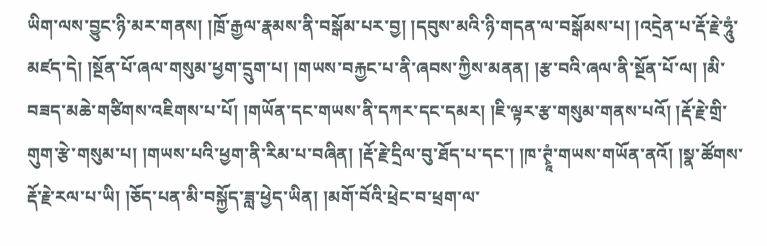ཡིག་ལས་བྱུང་ཉི་མར་གནས། །ཁྲོ་རྒྱལ་རྣམས་ནི་བསྒོམ་པར་བྱ། །དབུས་མའི་ཉི་གདན་ལ་བསྒོམས་པ། །འདྲེན་པ་རྡོ་རྗེ་ཧཱུཾ་མཛད་དེ། །སྔོན་པོ་ཞལ་གསུམ་ཕྱག་དྲུག་པ། །གཡས་བརྐྱང་པ་ནི་ཞབས་ཀྱིས་མནན། །རྩ་བའི་ཞལ་ནི་སྔོན་པོ་ལ། །མི་བཟད་མཆེ་གཙིགས་འཇིགས་པ་པོ། །གཡོན་དང་གཡས་ནི་དཀར་དང་དམར། །ཇི་ལྟར་རྩ་གསུམ་གནས་པའོ། །རྡོ་རྗེ་གྲི་གུག་རྩེ་གསུམ་པ། །གཡས་པའི་ཕྱག་ནི་རིམ་པ་བཞིན། །རྡོ་རྗེ་དྲིལ་བུ་ཐོད་པ་དང་། །ཁ་ཊྭཱཾ་གཡས་གཡོན་ནའོ། །སྣ་ཚོགས་རྡོ་རྗེ་རལ་པ་ཡི། །ཅོད་པན་མི་བསྐྱོད་ཟླ་ཕྱེད་ཡིན། །མགོ་བོའི་ཕྲེང་བ་ཕྲག་ལ་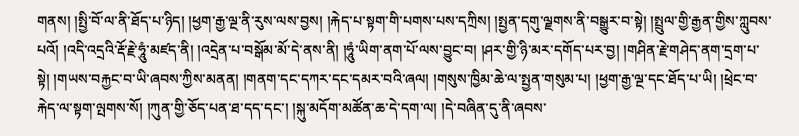གནས། །སྤྱི་བོ་ལ་ནི་ཐོད་པ་ཉིད། །ཕྱག་རྒྱ་ལྔ་ནི་རུས་ལས་བྱས། །རྐེད་པ་སྟག་གི་པགས་པས་དཀྲིས། །སྤྱན་དགུ་ལྗགས་ནི་བསྒྱུར་བ་སྟེ། །སྤྲུལ་གྱི་རྒྱན་གྱིས་ཀླུབས་པའོ། །འདི་འདྲའི་རྡོ་རྗེ་ཧཱུཾ་མཛད་ནི། །འདྲེན་པ་བསྒོམ་མོ་དེ་ནས་ནི། །ཧཱུཾ་ཡིག་ནག་པོ་ལས་བྱུང་བ། །ཤར་གྱི་ཉི་མར་དགོད་པར་བྱ། །གཤིན་རྗེ་གཤེད་ནག་དྲག་པ་སྟེ། །གཡས་བརྐྱང་བ་ཡི་ཞབས་ཀྱིས་མནན། །གནག་དང་དཀར་དང་དམར་བའི་ཞལ། །གསུས་ཁྱིམ་ཆེ་ལ་སྤྱན་གསུམ་པ། །ཕྱག་རྒྱ་ལྔ་དང་ཐོད་པ་ཡི། །ཕྲེང་བ་རྐེད་ལ་སྟག་ལྤགས་སོ། །ཀུན་གྱི་ཅོད་པན་ཐ་དད་དང་། །སྐུ་མདོག་མཚོན་ཆ་དེ་དག་ལ། །དེ་བཞིན་དུ་ནི་ཞབས་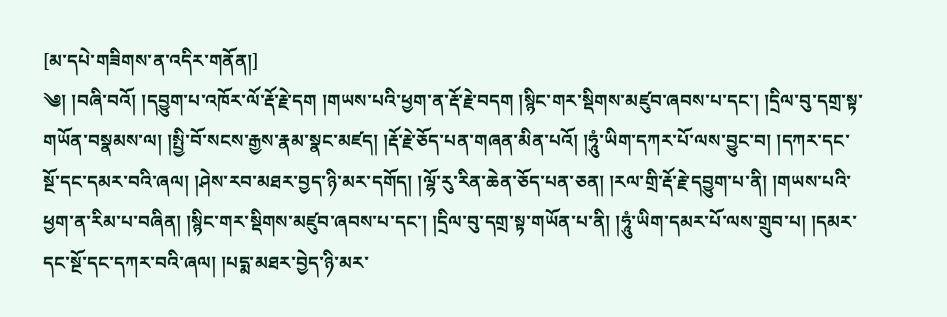[མ་དཔེ་གཟིགས་ན་འདིར་གནོན།]
༄། །བཞི་བའོ། །དབྱུག་པ་འཁོར་ལོ་རྡོ་རྗེ་དག །གཡས་པའི་ཕྱག་ན་རྡོ་རྗེ་བདག །སྙིང་གར་སྡིགས་མཛུབ་ཞབས་པ་དང་། །དྲིལ་བུ་དགྲ་སྟ་གཡོན་བསྣམས་ལ། །སྤྱི་བོ་སངས་རྒྱས་རྣམ་སྣང་མཛད། །རྡོ་རྗེ་ཅོད་པན་གཞན་མིན་པའོ། །ཧཱུཾ་ཡིག་དཀར་པོ་ལས་བྱུང་བ། །དཀར་དང་སྔོ་དང་དམར་བའི་ཞལ། །ཤེས་རབ་མཐར་བྱད་ཉི་མར་དགོད། །ལྷོ་རུ་རིན་ཆེན་ཅོད་པན་ཅན། །རལ་གྲི་རྡོ་རྗེ་དབྱུག་པ་ནི། །གཡས་པའི་ཕྱག་ན་རིམ་པ་བཞིན། །སྙིང་གར་སྡིགས་མཛུབ་ཞབས་པ་དང་། །དྲིལ་བུ་དགྲ་སྟ་གཡོན་པ་ནི། །ཧཱུཾ་ཡིག་དམར་པོ་ལས་གྲུབ་པ། །དམར་དང་སྔོ་དང་དཀར་བའི་ཞལ། །པདྨ་མཐར་བྱེད་ཉི་མར་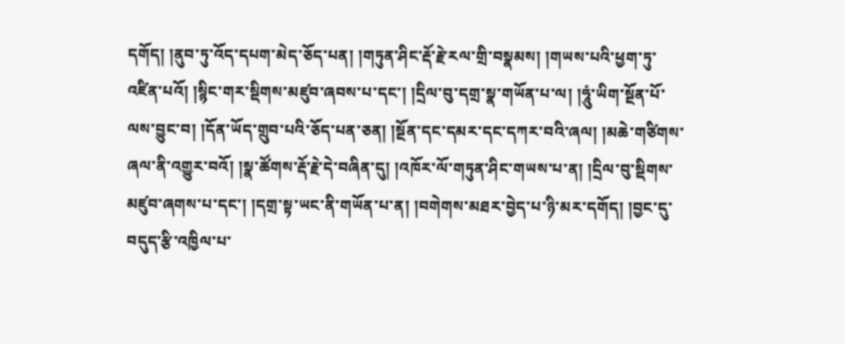དགོད། །ནུབ་ཏུ་འོད་དཔག་མེད་ཅོད་པན། །གཏུན་ཤིང་རྡོ་རྗེ་རལ་གྲི་བསྣམས། །གཡས་པའི་ཕྱག་ཏུ་འཛིན་པའོ། །སྙིང་གར་སྡིགས་མཛུབ་ཞབས་པ་དང་། །དྲིལ་བུ་དགྲ་སྣ་གཡོན་པ་ལ། །ཧཱུཾ་ཡིག་སྔོན་པོ་ལས་བྱུང་བ། །དོན་ཡོད་གྲུབ་པའི་ཅོད་པན་ཅན། །སྔོན་དང་དམར་དང་དཀར་བའི་ཞལ། །མཆེ་གཙིགས་ཞལ་ནི་འགྱུར་བའོ། །སྣ་ཚོགས་རྡོ་རྗེ་དེ་བཞིན་དུ། །འཁོར་ལོ་གཏུན་ཤིང་གཡས་པ་ན། །དྲིལ་བུ་སྡིགས་མཛུབ་ཞགས་པ་དང་། །དགྲ་སྟ་ཡང་ནི་གཡོན་པ་ན། །བགེགས་མཐར་བྱེད་པ་ཉི་མར་དགོད། །བྱང་དུ་བདུད་རྩི་འཁྱིལ་པ་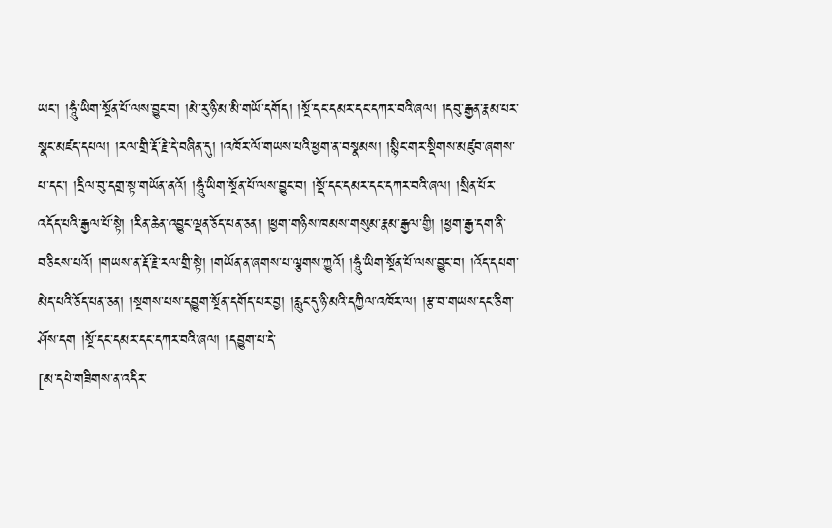ཡང་། །ཧཱུཾ་ཡིག་སྔོན་པོ་ལས་བྱུང་བ། །མེ་རུ་ཉི་མ་མི་གཡོ་དགོད། །སྔོ་དང་དམར་དང་དཀར་བའི་ཞལ། །དབུ་རྒྱན་རྣམ་པར་སྣང་མཛད་དཔལ། །རལ་གྲི་རྡོ་རྗེ་དེ་བཞིན་དུ། །འཁོར་ལོ་གཡས་པའི་ཕྱག་ན་བསྣམས། །སྙིང་གར་སྡིགས་མཛུབ་ཞགས་པ་དང་། །དྲིལ་བུ་དགྲ་སྟ་གཡོན་ནའོ། །ཧཱུཾ་ཡིག་སྔོན་པོ་ལས་བྱུང་བ། །སྡོ་དང་དམར་དང་དཀར་བའི་ཞལ། །སྲིན་པོར་འདོད་པའི་རྒྱལ་པོ་སྟེ། །རིན་ཆེན་འབྱུང་ལྡན་ཅོད་པན་ཅན། །ཕྱག་གཉིས་ཁམས་གསུམ་རྣམ་རྒྱལ་གྱི། །ཕྱག་རྒྱ་དག་ནི་བཅིངས་པའོ། །གཡས་ན་རྡོ་རྗེ་རལ་གྲི་སྟེ། །གཡོན་ན་ཞགས་པ་ལྕགས་ཀྱུའོ། །ཧཱུཾ་ཡིག་སྔོན་པོ་ལས་བྱུང་བ། །འོད་དཔག་མེད་པའི་ཅོད་པན་ཅན། །སྔགས་པས་དབྱུག་སྔོན་དགོད་པར་བྱ། །རླུང་དུ་ཉི་མའི་དཀྱིལ་འཁོར་ལ། །རྩ་བ་གཡས་དང་ཅིག་ཤོས་དག །སྔོ་དང་དམར་དང་དཀར་བའི་ཞལ། །དབྱུག་པ་དེ་
[མ་དཔེ་གཟིགས་ན་འདིར་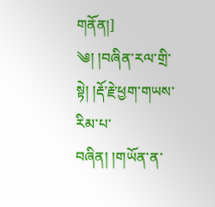གནོན།]
༄། །བཞིན་རལ་གྲི་སྟེ། །རྡོ་རྗེ་ཕྱག་གཡས་རིམ་པ་བཞིན། །གཡོན་ན་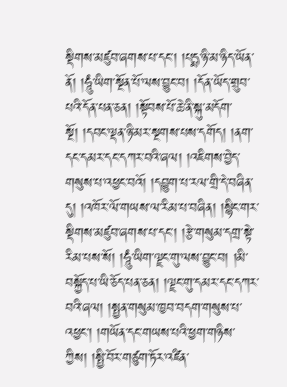སྡིགས་མཛུབ་ཞགས་པ་དང་། །པདྨ་ཉི་མ་ཉིད་ཡོན་ནོ། །ཧཱུཾ་ཡིག་སྔོན་པོ་ལས་བྱུང་བ། །དོན་ཡོད་གྲུབ་པའི་དོན་པན་ཅན། །སྟོབས་པོ་ཆེ་ནི་སྐུ་མདོག་སྔོ། །དབང་ལྡན་ཉི་མར་སྔགས་པས་དགོད། །ནག་དང་དམར་དང་དཀར་བའི་ཞལ། །འཇིགས་བྱེད་གསུས་པ་འཕྱང་བའོ། །དབྱུག་པ་རལ་གྲི་དེ་བཞིན་དུ། །འཁོར་ལོ་གཡས་ལ་རིམ་པ་བཞིན། །སྙིང་གར་སྡིགས་མཛུབ་ཞགས་པ་དང་། །རྩེ་གསུམ་དགྲ་སྟེ་རིམ་པས་སོ། །ཧཱུཾ་ཡིག་ལྗང་གུ་ལས་བྱུང་བ། །མི་བསྐྱོད་པ་ཡི་ཅོད་པན་ཅན། །ལྗང་གུ་དམར་དང་དཀར་བའི་ཞལ། །སྤྱན་གསུམ་ཁྱབ་བདག་གསུས་པ་འཕྱང་། །གཡོན་དང་གཡས་པའི་ཕྱག་གཉིས་ཀྱིས། །སྤྱི་བོར་གཙུག་ཏོར་འཛིན་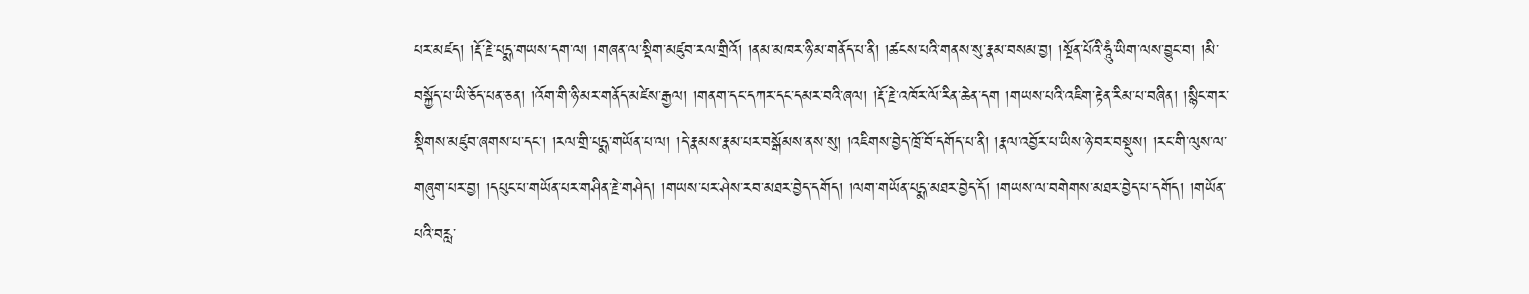པར་མཛད། །རྡོ་རྗེ་པདྨ་གཡས་དག་ལ། །གཞན་ལ་སྡིག་མཛུབ་རལ་གྲིའོ། །ནམ་མཁར་ཉི་མ་གནོད་པ་ནི། །ཚངས་པའི་གནས་སུ་རྣམ་བསམ་བྱ། །སྔོན་པོའི་ཧཱུཾ་ཡིག་ལས་བྱུང་བ། །མི་བསྐྱོད་པ་ཡི་ཅོད་པན་ཅན། །འོག་གི་ཉི་མར་གནོད་མཛེས་རྒྱལ། །གནག་དང་དཀར་དང་དམར་བའི་ཞལ། །རྡོ་རྗེ་འཁོར་ལོ་རིན་ཆེན་དག །གཡས་པའི་འཇིག་རྟེན་རིམ་པ་བཞིན། །སྙིང་གར་སྡིགས་མཛུབ་ཞགས་པ་དང་། །རལ་གྲི་པདྨ་གཡོན་པ་ལ། །དེ་རྣམས་རྣམ་པར་བསྒོམས་ནས་སུ། །འཇིགས་བྱེད་ཁྲོ་བོ་དགོད་པ་ནི། །རྣལ་འབྱོར་པ་ཡིས་ཉེ་བར་བསྡུས། །རང་གི་ལུས་ལ་གཞུག་པར་བྱ། །དཔུང་པ་གཡོན་པར་གཤིན་རྗེ་གཤེད། །གཡས་པར་ཤེས་རབ་མཐར་བྱེད་དགོད། །ལག་གཡོན་པདྨ་མཐར་བྱེད་དོ། །གཡས་ལ་བགེགས་མཐར་བྱེད་པ་དགོད། །གཡོན་པའི་བརླ་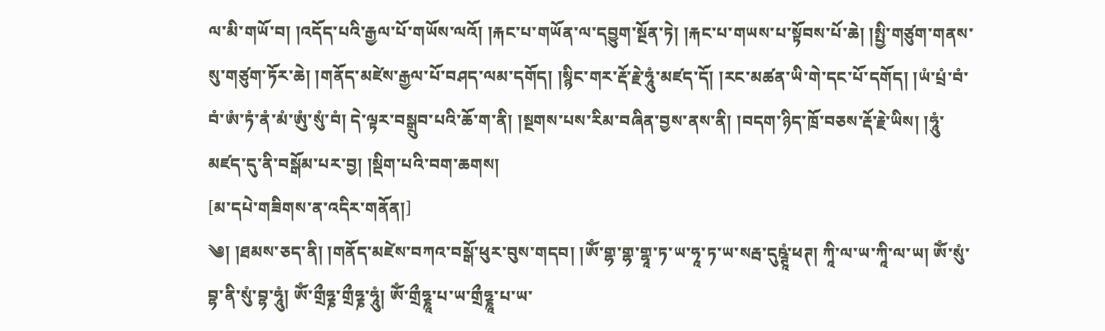ལ་མི་གཡོ་བ། །འདོད་པའི་རྒྱལ་པོ་གཡོས་ལའོ། །རྐང་པ་གཡོན་ལ་དབྱུག་སྔོན་ཏེ། །རྐང་པ་གཡས་པ་སྟོབས་པོ་ཆེ། །སྤྱི་གཙུག་གནས་སུ་གཙུག་ཏོར་ཆེ། །གནོད་མཛེས་རྒྱལ་པོ་བཤད་ལམ་དགོད། །སྙིང་གར་རྡོ་རྗེ་ཧཱུཾ་མཛད་དོ། །རང་མཚན་ཡི་གེ་དང་པོ་དགོད། །ཡཾ་པྲཾ་བཾ་བཾ་ཨཾ་ཏཾ་ནཾ་མཾ་ཨུཾ་སུཾ་བཾ། དེ་ལྟར་བསྒྲུབ་པའི་ཆོ་ག་ནི། །སྔགས་པས་རིམ་བཞིན་བྱས་ནས་ནི། །བདག་ཉིད་ཁྲོ་བཅས་རྡོ་རྗེ་ཡིས། །ཧཱུཾ་མཛད་དུ་ནི་བསྒོམ་པར་བྱ། །སྡིག་པའི་བག་ཆགས།
[མ་དཔེ་གཟིགས་ན་འདིར་གནོན།]
༄། །ཐམས་ཅད་ནི། །གནོད་མཛེས་བཀའ་བསྒོ་ཕུར་བུས་གདབ། །ཨོཾ་གྷ་གྷ་གྷཱ་ཏ་ཡ་ཧཱ་ཏ་ཡ་སརྦ་དུཥྚཱཾ་ཕཊ། ཀཱི་ལ་ཡ་ཀཱི་ལ་ཡ། ཨོཾ་སུཾ་བྷ་ནི་སུཾ་བྷ་ཧཱུཾ། ཨོཾ་གྲྀཧྞ་གྲྀཧྞ་ཧཱུཾ། ཨོཾ་གྲྀཧྞཱ་པ་ཡ་གྲྀཧྞཱ་པ་ཡ་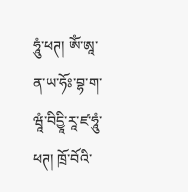ཧཱུཾ་ཕཊ། ཨོཾ་ཨཱ་ན་ཡ་ཧོཿ་བྷ་ག་ཝཱཾ་བིདྱཱི་རཱ་ཛ་ཧཱུཾ་ཕཊ། ཁྲོ་བོའི་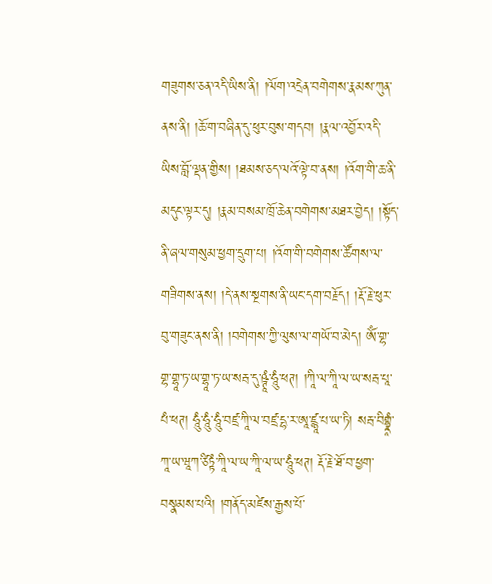གཟུགས་ཅན་འདི་ཡིས་ནི། །ལོག་འདྲེན་བགེགས་རྣམས་ཀུན་ནས་ནི། །ཆོ་ག་བཞིན་དུ་ཕུར་བུས་གདབ། །རྣལ་འབྱོར་འདི་ཡིས་བློ་ལྡན་གྱིས། །ཐམས་ཅད་ལའོ་ལྟེ་བ་ནས། །འོག་གི་ཆ་ནི་མདུང་ལྟར་དུ། །རྣམ་བསམ་ཁྲོ་ཆེན་བགེགས་མཐར་བྱེད། །སྟོད་ནི་ཞལ་གསུམ་ཕྱག་དྲུག་པ། །འོག་གི་བགེགས་ཚོགས་ལ་གཟིགས་ནས། །དེ་ནས་སྔགས་ནི་ཡང་དག་བརྗོད། །རྡོ་རྗེ་ཕུར་བུ་གཟུང་ནས་ནི། །བགེགས་ཀྱི་ལུས་ལ་གཡོ་བ་མེད། ཨོཾ་གྷ་གྷ་གྷཱ་ཏ་ཡ་གྷཱ་ཏ་ཡ་སརྦ་དུ་ཥྚཱཾ་ཧཱུཾ་ཕཊ། །ཀཱི་ལ་ཀཱི་ལ་ཡ་སརྦ་པཱ་པཾ་ཕཊ། ཧཱུཾ་ཧཱུཾ་ཧཱུཾ་བཛྲ་ཀཱི་ལ་བཛྲ་དྷ་ར་ཨཱ་ཛྙཱ་པ་ཡ་ཏི། སརྦ་བིགྷྣཱཾ་ཀཱ་ཡ་ཝཱཀ་ཙིཏྟཾ་ཀཱི་ལ་ཡ་ཀཱི་ལ་ཡ་ཧཱུཾ་ཕཊ། རྡོ་རྗེ་ཐོ་བ་ཕྱག་བསྣམས་པའི། །གནོད་མཛེས་རྒྱས་པོ་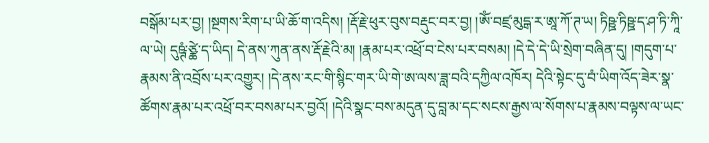བསྒོམ་པར་བྱ། །སྔགས་རིག་པ་ཡི་ཆོ་ག་འདིས། །རྡོ་རྗེ་ཕུར་བུས་བརྡུང་བར་བྱ། །ཨོཾ་བཛྲ་མུདྒ་ར་ཨཱ་ཀོ་ཊ་ཡ། ཏིཥྛ་ཏིཥྛ་ད་ཤ་ཏི་ཀཱི་ལ་ཡེ། དུཥྚཾ་ཙྪེ་ད་ཡིད། དེ་ནས་ཀུན་ནས་རྡོ་རྗེའི་མ། །རྣམ་པར་འཕྲོ་བ་ངེས་པར་བསམ། །དེ་དེ་དེ་ཡི་སྲེག་བཞིན་དུ། །གདུག་པ་རྣམས་ནི་འབྲོས་པར་འགྱུར། །དེ་ནས་རང་གི་སྙིང་གར་ཡི་གེ་ཨ་ལས་ཟླ་བའི་དཀྱིལ་འཁོར། དེའི་སྟེང་དུ་བཾ་ཡིག་འོད་ཟེར་སྣ་ཚོགས་རྣམ་པར་འཕྲོ་བར་བསམ་པར་བྱའོ། །དེའི་སྣང་བས་མདུན་དུ་བླ་མ་དང་སངས་རྒྱས་ལ་སོགས་པ་རྣམས་བལྟས་ལ་ཡང་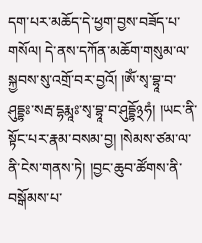དག་པར་མཆོད་དེ་ཕྱག་བྱས་བཟོད་པ་གསོལ། དེ་ནས་དཀོན་མཆོག་གསུམ་ལ་སྐྱབས་སུ་འགྲོ་བར་བྱའོ། །ཨོཾ་སྭ་བྷཱ་བ་ཤུདྡྷཿ་སརྦ་དྷརྨཱཿ་སྭ་བྷཱ་བ་ཤུདྡྷོ྅ཧཾ། །ཡང་ནི་སྟོང་པར་རྣམ་བསམ་བྱ། །སེམས་ཙམ་ལ་ནི་ངེས་གནས་ཏེ། །བྱང་ཆུབ་ཚོགས་ནི་བསྒོམས་པ་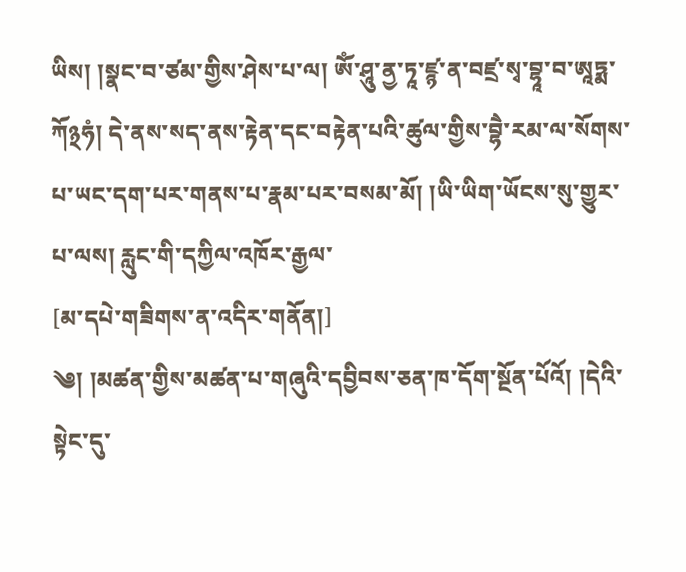ཡིས། །སྣང་བ་ཙམ་གྱིས་ཤེས་པ་ལ། ཨོཾ་ཤཱུ་ནྱ་ཏཱ་ཛྙ་ན་བཛྲ་སྭ་བྷཱ་བ་ཨཱཏྨ་ཀོ྅ཧཾ། དེ་ནས་སད་ནས་རྟེན་དང་བརྟེན་པའི་ཚུལ་གྱིས་བྷཻ་རམ་ལ་སོགས་པ་ཡང་དག་པར་གནས་པ་རྣམ་པར་བསམ་མོ། །ཡི་ཡིག་ཡོངས་སུ་གྱུར་པ་ལས། རླུང་གི་དཀྱིལ་འཁོར་རྒྱལ་
[མ་དཔེ་གཟིགས་ན་འདིར་གནོན།]
༄། །མཚན་གྱིས་མཚན་པ་གཞུའི་དབྱིབས་ཅན་ཁ་དོག་སྔོན་པོའོ། །དེའི་སྟེང་དུ་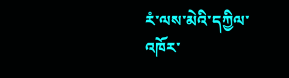རཾ་ལས་མེའི་དཀྱིལ་འཁོར་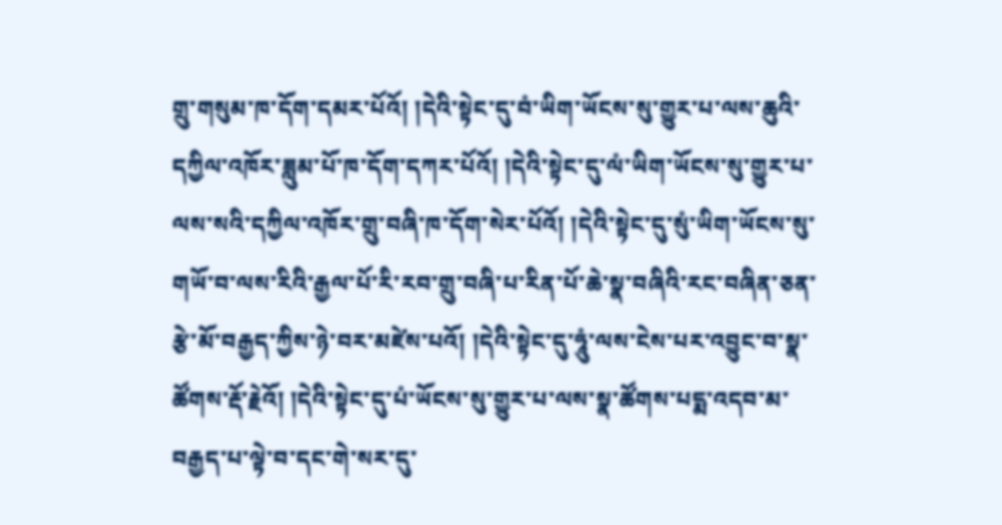གྲུ་གསུམ་ཁ་དོག་དམར་པོའོ། །དེའི་སྟེང་དུ་བཾ་ཡིག་ཡོངས་སུ་གྱུར་པ་ལས་ཆུའི་དཀྱིལ་འཁོར་ཟླུམ་པོ་ཁ་དོག་དཀར་པོའོ། །དེའི་སྟེང་དུ་ལཾ་ཡིག་ཡོངས་སུ་གྱུར་པ་ལས་སའི་དཀྱིལ་འཁོར་གྲུ་བཞི་ཁ་དོག་སེར་པོའོ། །དེའི་སྟེང་དུ་སུཾ་ཡིག་ཡོངས་སུ་གཡོ་བ་ལས་རིའི་རྒྱལ་པོ་རི་རབ་གྲུ་བཞི་པ་རིན་པོ་ཆེ་སྣ་བཞིའི་རང་བཞིན་ཅན་རྩེ་མོ་བརྒྱད་ཀྱིས་ཉེ་བར་མཛེས་པའོ། །དེའི་སྟེང་དུ་ཧཱུཾ་ལས་ངེས་པར་འབྱུང་བ་སྣ་ཚོགས་རྡོ་རྗེའོ། །དེའི་སྟེང་དུ་པཾ་ཡོངས་སུ་གྱུར་པ་ལས་སྣ་ཚོགས་པདྨ་འདབ་མ་བརྒྱད་པ་ལྟེ་བ་དང་གེ་སར་དུ་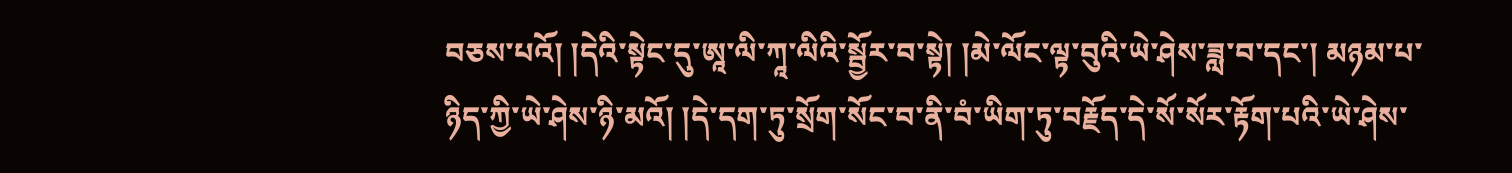བཅས་པའོ། །དེའི་སྟེང་དུ་ཨཱ་ལི་ཀཱ་ལིའི་སྦྱོར་བ་སྟེ། །མེ་ལོང་ལྟ་བུའི་ཡེ་ཤེས་ཟླ་བ་དང་། མཉམ་པ་ཉིད་ཀྱི་ཡེ་ཤེས་ཉི་མའོ། །དེ་དག་ཏུ་སྲོག་སོང་བ་ནི་བཾ་ཡིག་ཏུ་བརྗོད་དེ་སོ་སོར་རྟོག་པའི་ཡེ་ཤེས་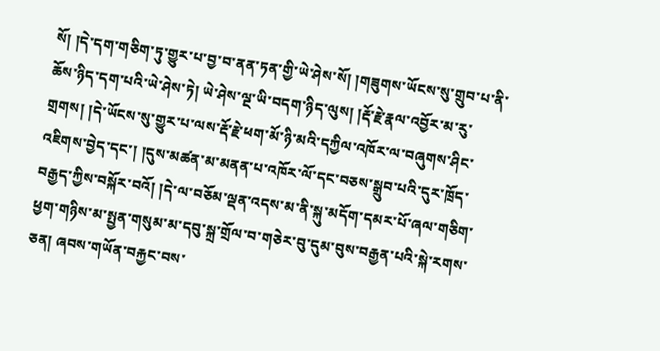སོ། །དེ་དག་གཅིག་ཏུ་གྱུར་པ་བྱ་བ་ནན་ཏན་གྱི་ཡེ་ཤེས་སོ། །གཟུགས་ཡོངས་སུ་གྲུབ་པ་ནི་ཆོས་ཉིད་དག་པའི་ཡེ་ཤེས་ཏེ། ཡེ་ཤེས་ལྔ་ཡི་བདག་ཉིད་ལུས། །རྡོ་རྗེ་རྣལ་འབྱོར་མ་རུ་གྲགས། །དེ་ཡོངས་སུ་གྱུར་པ་ལས་རྡོ་རྗེ་ཕག་མོ་ཉི་མའི་དཀྱིལ་འཁོར་ལ་བཞུགས་ཤིང་འཇིགས་བྱེད་དང་། །དུས་མཚན་མ་མནན་པ་འཁོར་ལོ་དང་བཅས་སྒྲུབ་པའི་དུར་ཁྲོད་བརྒྱད་ཀྱིས་བསྐོར་བའོ། །དེ་ལ་བཅོམ་ལྡན་འདས་མ་ནི་སྐུ་མདོག་དམར་པོ་ཞལ་གཅིག་ཕྱག་གཉིས་མ་སྤྱན་གསུམ་མ་དབུ་སྐྲ་གྲོལ་བ་གཅེར་བུ་དུམ་བུས་བརྒྱན་པའི་སྐེ་རགས་ཅན། ཞབས་གཡོན་བརྐྱང་བས་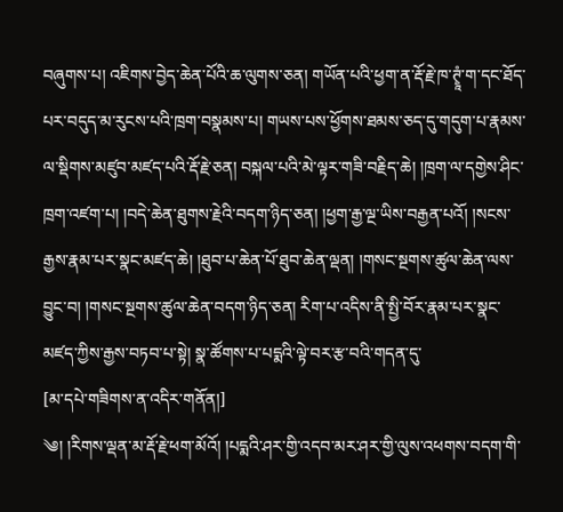བཞུགས་པ། འཇིགས་བྱེད་ཆེན་པོའི་ཆ་ལུགས་ཅན། གཡོན་པའི་ཕྱག་ན་རྡོ་རྗེ་ཁ་ཊྭཱཾ་ག་དང་ཐོད་པར་བདུད་མ་རུངས་པའི་ཁྲག་བསྣམས་པ། གཡས་པས་ཕྱོགས་ཐམས་ཅད་དུ་གདུག་པ་རྣམས་ལ་སྡིགས་མཛུབ་མཛད་པའི་རྡོ་རྗེ་ཅན། བསྐལ་པའི་མེ་ལྟར་གཟི་བརྗིད་ཆེ། །ཁྲག་ལ་དགྱེས་ཤིང་ཁྲག་འཛག་པ། །བདེ་ཆེན་ཐུགས་རྗེའི་བདག་ཉིད་ཅན། །ཕྱག་རྒྱ་ལྔ་ཡིས་བརྒྱན་པའོ། །སངས་རྒྱས་རྣམ་པར་སྣང་མཛད་ཆེ། །ཐུབ་པ་ཆེན་པོ་ཐུབ་ཆེན་ལྡན། །གསང་སྔགས་ཚུལ་ཆེན་ལས་བྱུང་བ། །གསང་སྔགས་ཚུལ་ཆེན་བདག་ཉིད་ཅན། རིག་པ་འདིས་ནི་སྤྱི་བོར་རྣམ་པར་སྣང་མཛད་ཀྱིས་རྒྱས་བཏབ་པ་སྟེ། སྣ་ཚོགས་པ་པདྨའི་ལྟེ་བར་རྩ་བའི་གདན་དུ་
[མ་དཔེ་གཟིགས་ན་འདིར་གནོན།]
༄། །རིགས་ལྡན་མ་རྡོ་རྗེ་ཕག་མོའོ། །པདྨའི་ཤར་གྱི་འདབ་མར་ཤར་གྱི་ལུས་འཕགས་བདག་གི་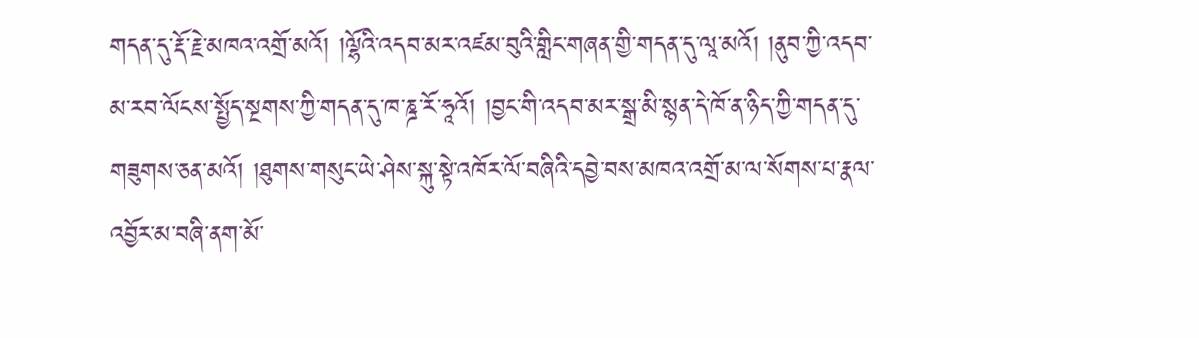གདན་དུ་རྡོ་རྗེ་མཁའ་འགྲོ་མའོ། །ལྷོའི་འདབ་མར་འཛམ་བུའི་གླིང་གཞན་གྱི་གདན་དུ་ལཱ་མའོ། །ནུབ་ཀྱི་འདབ་མ་རབ་ལོངས་སྤྱོད་སྔགས་ཀྱི་གདན་དུ་ཁ་ཎྜ་རོ་ཧཱའོ། །བྱང་གི་འདབ་མར་སྒྲ་མི་སྙན་དེ་ཁོ་ན་ཉིད་ཀྱི་གདན་དུ་གཟུགས་ཅན་མའོ། །ཐུགས་གསུང་ཡེ་ཤེས་སྐུ་སྟེ་འཁོར་ལོ་བཞིའི་དབྱེ་བས་མཁའ་འགྲོ་མ་ལ་སོགས་པ་རྣལ་འབྱོར་མ་བཞི་ནག་མོ་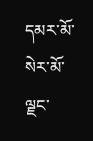དམར་མོ་སེར་མོ་ལྗང་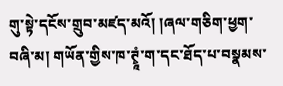གུ་སྟེ་དངོས་གྲུབ་མཛད་མའོ། །ཞལ་གཅིག་ཕྱག་བཞི་མ། གཡོན་གྱིས་ཁ་ཊྭཱཾ་ག་དང་ཐོད་པ་བསྣམས་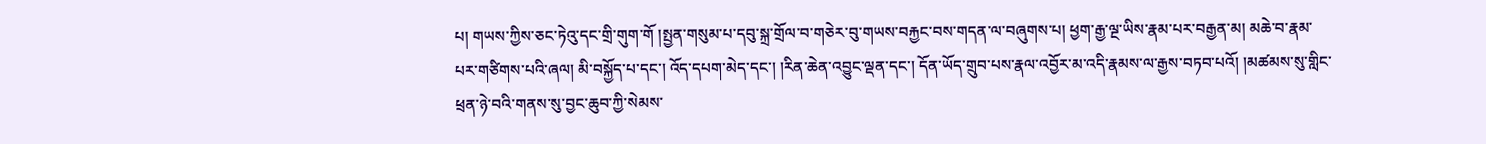པ། གཡས་ཀྱིས་ཅང་ཏེའུ་དང་གྲི་གུག་གོ །སྤྱན་གསུམ་པ་དབུ་སྐྲ་གྲོལ་བ་གཅེར་བུ་གཡས་བརྐྱང་བས་གདན་ལ་བཞུགས་པ། ཕྱག་རྒྱ་ལྔ་ཡིས་རྣམ་པར་བརྒྱན་མ། མཆེ་བ་རྣམ་པར་གཙིགས་པའི་ཞལ། མི་བསྐྱོད་པ་དང་། འོད་དཔག་མེད་དང་། །རིན་ཆེན་འབྱུང་ལྡན་དང་། དོན་ཡོད་གྲུབ་པས་རྣལ་འབྱོར་མ་འདི་རྣམས་ལ་རྒྱས་བཏབ་པའོ། །མཚམས་སུ་གླིང་ཕྲན་ཉེ་བའི་གནས་སུ་བྱང་ཆུབ་ཀྱི་སེམས་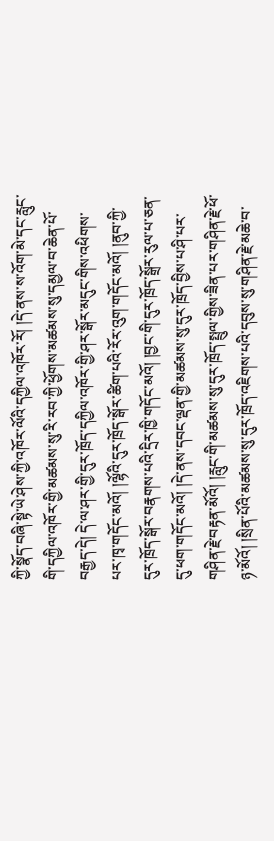ཀྱི་སྣོད་བཞི་སྟེ་ཡེ་ཤེས་ཀྱི་འཁོར་ལོའི་དཀྱིལ་འཁོར་རོ། །དེ་ནས་ས་འོག་མེ་དང་རླུང་གི་དཀྱིལ་འཁོར་གྱི་མཚམས་སུ་རི་རབ་ཀྱི་ཕྱོགས་མཚམས་སུ་དམྱལ་བ་ཆེན་པོ་བརྒྱད་དེ། དེ་ལ་ཤར་གྱི་དུར་ཁྲོད་དཀྱིལ་འཁོར་གྱི་ཤར་སྒོར་མདུང་གིས་འཕིགས་པར་ཁྭ་གདོང་མའོ། །ལྷོའི་དུར་ཁྲོད་སྒོར་ཚིག་པའི་རོར་འུག་གདོང་མའོ། །ནུབ་ཀྱི་དུར་ཁྲོད་སྒོར་བརྣགས་པའི་དྲིར་ཁྱི་གདོང་མའོ། །བྱང་གི་དུར་ཁྲོད་སྒྲོར་རུལ་པ་ཅན་དུ་ཕག་གདོང་མའོ། །དེ་ནས་དབང་ལྡན་གྱི་མཚམས་སུ་དུར་ཁྲོད་བྱིས་པ་ཤི་པར་གཤིན་རྗེ་བརྟན་མོའོ། །རླུང་གི་མཚམས་སུ་དུར་ཁྲོད་སྤྲུལ་གྱིས་ཟིན་པར་གཤིན་རྗེ་ཕོ་ཉ་མོའོ། །སྲིན་པོའི་མཚམས་སུ་དུར་ཁྲོད་འཇིགས་པའི་དབུས་སུ་གཤིན་རྗེ་མཆེ་བ་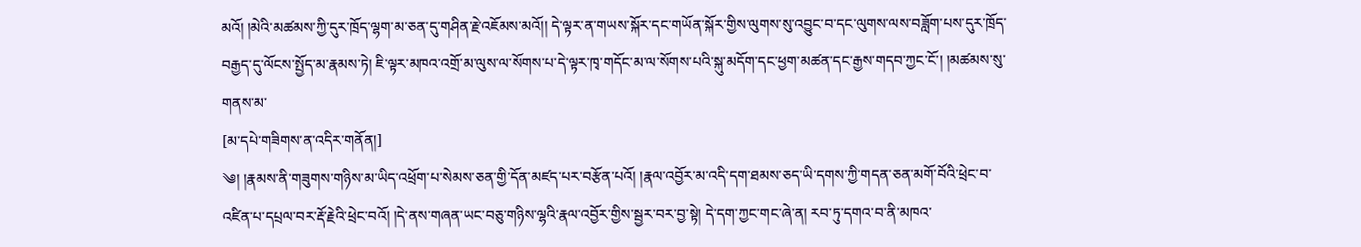མའོ། །མེའི་མཚམས་ཀྱི་དུར་ཁྲོད་ལྷག་མ་ཅན་དུ་གཤིན་རྗེ་འཇོམས་མའོ།། དེ་ལྟར་ན་གཡས་སྐོར་དང་གཡོན་སྐོར་གྱིས་ལུགས་སུ་འབྱུང་བ་དང་ལུགས་ལས་བཟློག་པས་དུར་ཁྲོད་བརྒྱད་དུ་ལོངས་སྤྱོད་མ་རྣམས་ཏེ། ཇི་ལྟར་མཁའ་འགྲོ་མ་ལུས་ལ་སོགས་པ་དེ་ལྟར་ཁྭ་གདོང་མ་ལ་སོགས་པའི་སྐུ་མདོག་དང་ཕྱག་མཚན་དང་རྒྱས་གདབ་ཀྱང་ངོ་། །མཚམས་སུ་གནས་མ་
[མ་དཔེ་གཟིགས་ན་འདིར་གནོན།]
༄། །རྣམས་ནི་གཟུགས་གཉིས་མ་ཡིད་འཕྲོག་པ་སེམས་ཅན་གྱི་དོན་མཛད་པར་བརྩོན་པའོ། །རྣལ་འབྱོར་མ་འདི་དག་ཐམས་ཅད་ཡི་དགས་ཀྱི་གདན་ཅན་མགོ་བོའི་ཕྲེང་བ་འཛིན་པ་དཔྲལ་བར་རྡོ་རྗེའི་ཕྲེང་བའོ། །དེ་ནས་གཞན་ཡང་བཅུ་གཉིས་ལྷའི་རྣལ་འབྱོར་གྱིས་སྦྱར་བར་བྱ་སྟེ། དེ་དག་ཀྱང་གང་ཞེ་ན། རབ་ཏུ་དགའ་བ་ནི་མཁའ་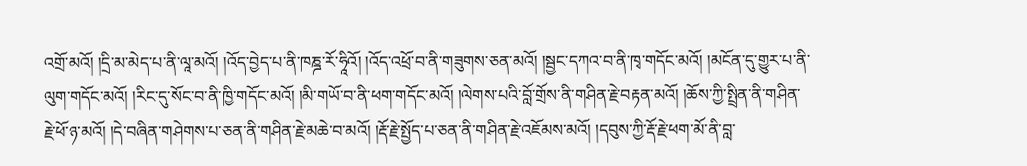འགྲོ་མའོ། །དྲི་མ་མེད་པ་ནི་ལཱ་མའོ། །འོད་བྱེད་པ་ནི་ཁཎྜ་རོ་ཧཱིའོ། །འོད་འཕྲོ་བ་ནི་གཟུགས་ཅན་མའོ། །སྦྱང་དཀའ་བ་ནི་ཁྭ་གདོང་མའོ། །མངོན་དུ་གྱུར་པ་ནི་ལུག་གདོང་མའོ། །རིང་དུ་སོང་བ་ནི་ཁྱི་གདོང་མའོ། །མི་གཡོ་བ་ནི་ཕག་གདོང་མའོ། །ལེགས་པའི་བློ་གྲོས་ནི་གཤིན་རྗེ་བརྟན་མའོ། །ཆོས་ཀྱི་སྤྲིན་ནི་གཤིན་རྗེ་ཕོ་ཉ་མའོ། །དེ་བཞིན་གཤེགས་པ་ཅན་ནི་གཤིན་རྗེ་མཆེ་བ་མའོ། །རྡོ་རྗེ་སྤྱོད་པ་ཅན་ནི་གཤིན་རྗེ་འཇོམས་མའོ། །དབུས་ཀྱི་རྡོ་རྗེ་ཕག་མོ་ནི་བླ་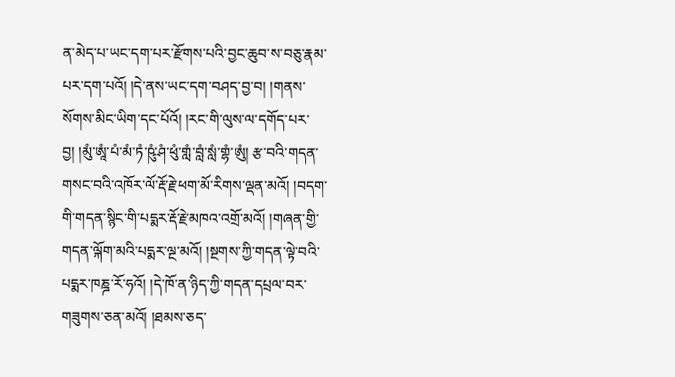ན་མེད་པ་ཡང་དག་པར་རྫོགས་པའི་བྱང་ཆུབ་ས་བཅུ་རྣམ་པར་དག་པའོ། །དེ་ནས་ཡང་དག་བཤད་བྱ་བ། །གནས་སོགས་མིང་ཡིག་དང་པོའོ། །རང་གི་ལུས་ལ་དགོད་པར་བྱ། །མུཾ་ཨཱཾ་པཾ་མཾ་ཏཾ་ཥུཾ་ཤཾ་ཕུཾ་གླཾ་བླཾ་སླཾ་གྷཾ་ཨུཾ། རྩ་བའི་གདན་གསང་བའི་འཁོར་ལོ་རྡོ་རྗེ་ཕག་མོ་རིགས་ལྡན་མའོ། །བདག་གི་གདན་སྙིང་གི་པདྨར་རྡོ་རྗེ་མཁའ་འགྲོ་མའོ། །གཞན་གྱི་གདན་ལྐོག་མའི་པདྨར་ལྔ་མའོ། །སྔགས་ཀྱི་གདན་ལྟེ་བའི་པདྨར་ཁཎྜ་རོ་ཧའོ། །དེ་ཁོ་ན་ཉིད་ཀྱི་གདན་དཔྲལ་བར་གཟུགས་ཅན་མའོ། །ཐམས་ཅད་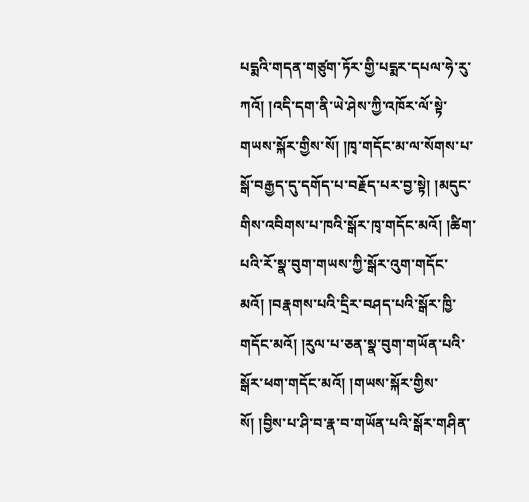པདྨའི་གདན་གཙུག་ཏོར་གྱི་པདྨར་དཔལ་ཧེ་རུ་ཀའོ། །འདི་དག་ནི་ཡེ་ཤེས་ཀྱི་འཁོར་ལོ་སྟེ་གཡས་སྐོར་གྱིས་སོ། །ཁྭ་གདོང་མ་ལ་སོགས་པ་སྒོ་བརྒྱད་དུ་དགོད་པ་བརྗོད་པར་བྱ་སྟེ། །མདུང་གིས་འབིགས་པ་ཁའི་སྒོར་ཁྭ་གདོང་མའོ། །ཚིག་པའི་རོ་སྣ་བུག་གཡས་ཀྱི་སྒོར་འུག་གདོང་མའོ། །བརྣགས་པའི་དྲིར་བཤད་པའི་སྒོར་ཁྱི་གདོང་མའོ། །རུལ་པ་ཅན་སྣ་བུག་གཡོན་པའི་སྒོར་ཕག་གདོང་མའོ། །གཡས་སྐོར་གྱིས་སོ། །བྱིས་པ་ཤི་བ་རྣ་བ་གཡོན་པའི་སྒོར་གཤིན་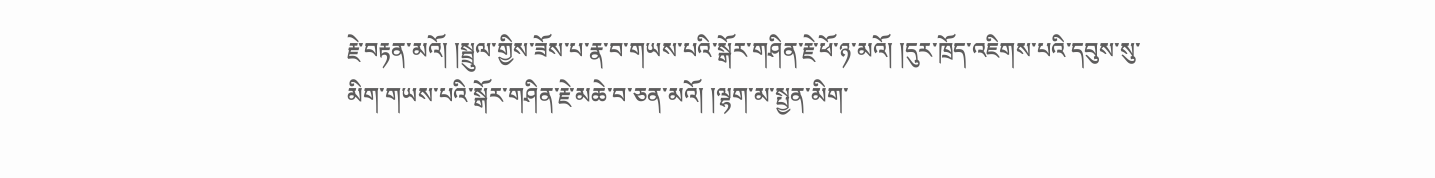རྗེ་བརྟན་མའོ། །སྦྲུལ་གྱིས་ཟོས་པ་རྣ་བ་གཡས་པའི་སྒོར་གཤིན་རྗེ་ཕོ་ཉ་མའོ། །དུར་ཁྲོད་འཇིགས་པའི་དབུས་སུ་མིག་གཡས་པའི་སྒོར་གཤིན་རྗེ་མཆེ་བ་ཅན་མའོ། །ལྷག་མ་སྤྱན་མིག་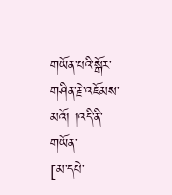གཡོན་པའི་སྒོར་གཤིན་རྗེ་འཇོམས་མའོ། །འདི་ནི་གཡོན་
[མ་དཔེ་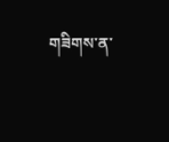གཟིགས་ན་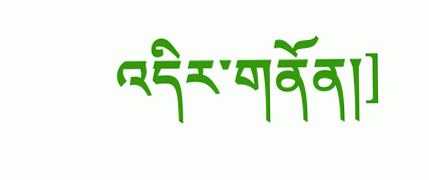འདིར་གནོན།]